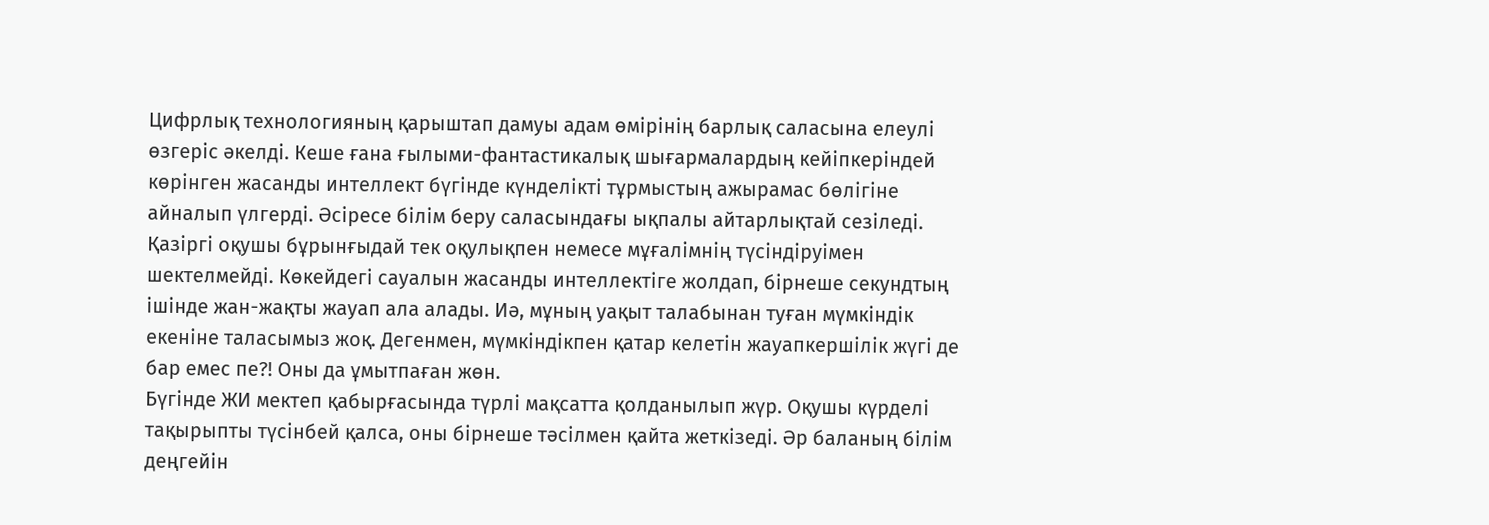Цифрлық технологияның қарыштап дамуы адам өмірінің барлық саласына елеулі өзгеріс әкелді. Кеше ғана ғылыми-фантастикалық шығармалардың кейіпкеріндей көрінген жасанды интеллект бүгінде күнделікті тұрмыстың ажырамас бөлігіне айналып үлгерді. Әсіресе білім беру саласындағы ықпалы айтарлықтай сезіледі. Қазіргі оқушы бұрынғыдай тек оқулықпен немесе мұғалімнің түсіндіруімен шектелмейді. Көкейдегі сауалын жасанды интеллектіге жолдап, бірнеше секундтың ішінде жан-жақты жауап ала алады. Иә, мұның уақыт талабынан туған мүмкіндік екеніне таласымыз жоқ. Дегенмен, мүмкіндікпен қатар келетін жауапкершілік жүгі де бар емес пе?! Оны да ұмытпаған жөн.
Бүгінде ЖИ мектеп қабырғасында түрлі мақсатта қолданылып жүр. Оқушы күрделі тақырыпты түсінбей қалса, оны бірнеше тәсілмен қайта жеткізеді. Әр баланың білім деңгейін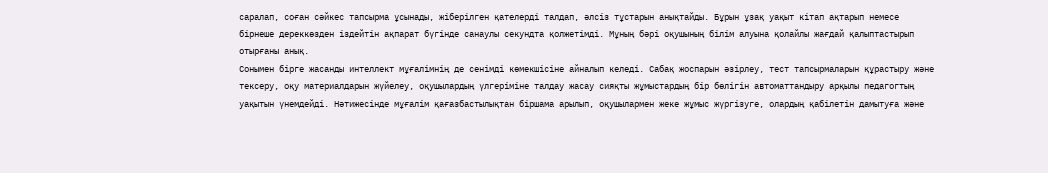саралап, соған сәйкес тапсырма ұсынады, жіберілген қателерді талдап, әлсіз тұстарын анықтайды. Бұрын ұзақ уақыт кітап ақтарып немесе бірнеше дереккөзден іздейтін ақпарат бүгінде санаулы секундта қолжетімді. Мұның бәрі оқушының білім алуына қолайлы жағдай қалыптастырып отырғаны анық.
Сонымен бірге жасанды интеллект мұғалімнің де сенімді көмекшісіне айналып келеді. Сабақ жоспарын әзірлеу, тест тапсырмаларын құрастыру және тексеру, оқу материалдарын жүйелеу, оқушылардың үлгеріміне талдау жасау сияқты жұмыстардың бір бөлігін автоматтандыру арқылы педагогтың уақытын үнемдейді. Нәтижесінде мұғалім қағазбастылықтан біршама арылып, оқушылармен жеке жұмыс жүргізуге, олардың қабілетін дамытуға және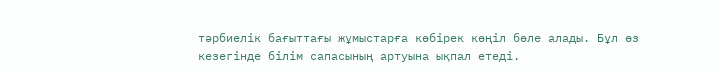тәрбиелік бағыттағы жұмыстарға көбірек көңіл бөле алады. Бұл өз кезегінде білім сапасының артуына ықпал етеді.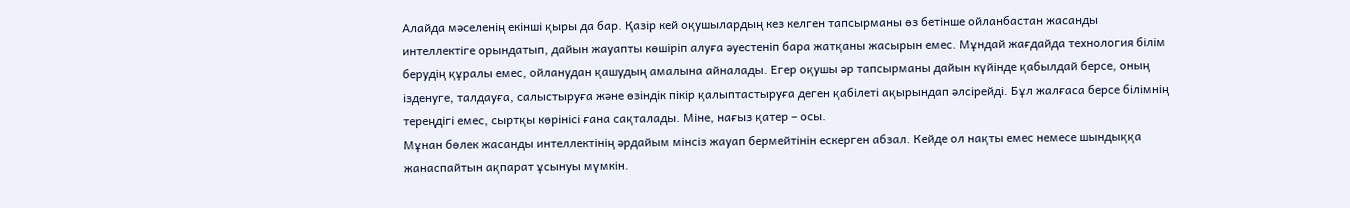Алайда мәселенің екінші қыры да бар. Қазір кей оқушылардың кез келген тапсырманы өз бетінше ойланбастан жасанды интеллектіге орындатып, дайын жауапты көшіріп алуға әуестеніп бара жатқаны жасырын емес. Мұндай жағдайда технология білім берудің құралы емес, ойланудан қашудың амалына айналады. Егер оқушы әр тапсырманы дайын күйінде қабылдай берсе, оның ізденуге, талдауға, салыстыруға және өзіндік пікір қалыптастыруға деген қабілеті ақырындап әлсірейді. Бұл жалғаса берсе білімнің тереңдігі емес, сыртқы көрінісі ғана сақталады. Міне, нағыз қатер – осы.
Мұнан бөлек жасанды интеллектінің әрдайым мінсіз жауап бермейтінін ескерген абзал. Кейде ол нақты емес немесе шындыққа жанаспайтын ақпарат ұсынуы мүмкін.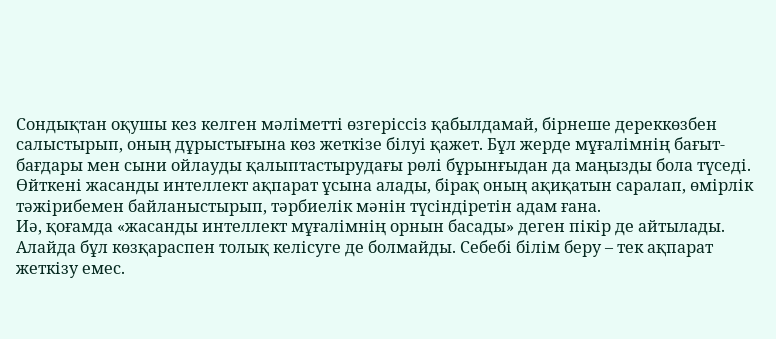Сондықтан оқушы кез келген мәліметті өзгеріссіз қабылдамай, бірнеше дереккөзбен салыстырып, оның дұрыстығына көз жеткізе білуі қажет. Бұл жерде мұғалімнің бағыт-бағдары мен сыни ойлауды қалыптастырудағы рөлі бұрынғыдан да маңызды бола түседі. Өйткені жасанды интеллект ақпарат ұсына алады, бірақ оның ақиқатын саралап, өмірлік тәжірибемен байланыстырып, тәрбиелік мәнін түсіндіретін адам ғана.
Иә, қоғамда «жасанды интеллект мұғалімнің орнын басады» деген пікір де айтылады. Алайда бұл көзқараспен толық келісуге де болмайды. Себебі білім беру – тек ақпарат жеткізу емес.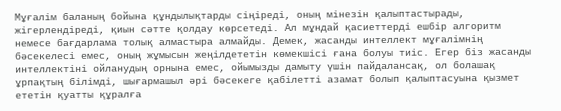Мұғалім баланың бойына құндылықтарды сіңіреді, оның мінезін қалыптастырады, жігерлендіреді, қиын сәтте қолдау көрсетеді. Ал мұндай қасиеттерді ешбір алгоритм немесе бағдарлама толық алмастыра алмайды. Демек, жасанды интеллект мұғалімнің бәсекелесі емес, оның жұмысын жеңілдететін көмекшісі ғана болуы тиіс. Егер біз жасанды интеллектіні ойланудың орнына емес, ойымызды дамыту үшін пайдалансақ, ол болашақ ұрпақтың білімді, шығармашыл әрі бәсекеге қабілетті азамат болып қалыптасуына қызмет ететін қуатты құралға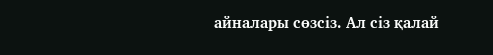айналары сөзсіз. Ал сіз қалай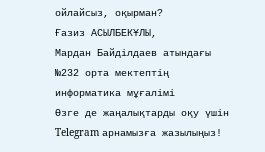ойлайсыз, оқырман?
Ғазиз АСЫЛБЕКҰЛЫ,
Мардан Байділдаев атындағы
№232 орта мектептің информатика мұғалімі
Өзге де жаңалықтарды оқу үшін Telegram арнамызға жазылыңыз!